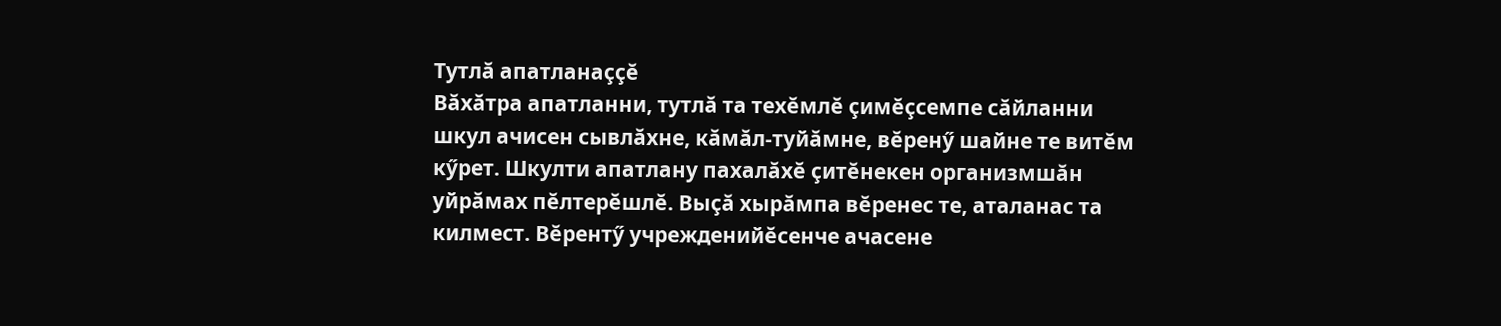Тутлă апатланаççĕ
Вăхăтра апатланни, тутлă та техĕмлĕ çимĕçсемпе сăйланни шкул ачисен сывлăхне, кăмăл-туйăмне, вĕренӳ шайне те витĕм кӳрет. Шкулти апатлану пахалăхĕ çитĕнекен организмшăн уйрăмах пĕлтерĕшлĕ. Выçă хырăмпа вĕренес те, аталанас та килмест. Вĕрентӳ учрежденийĕсенче ачасене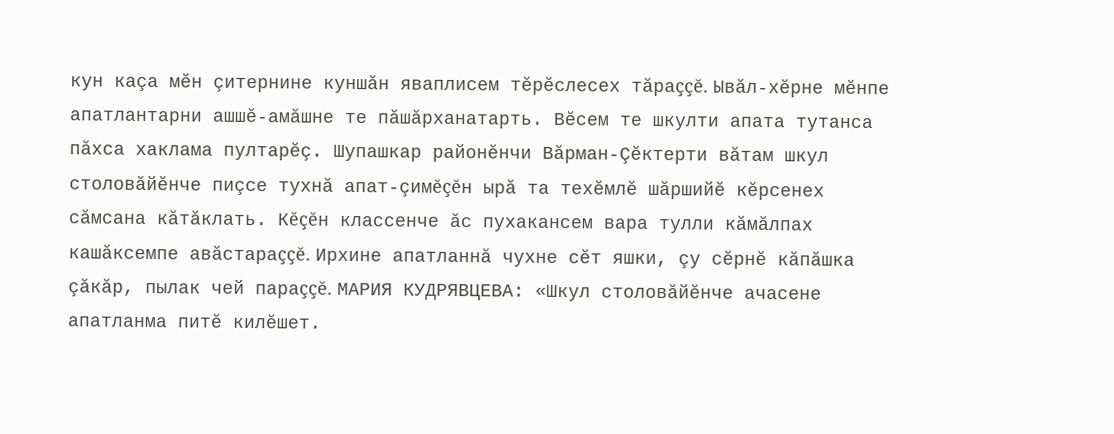кун каçа мĕн çитернине куншăн яваплисем тĕрĕслесех тăраççĕ. Ывăл-хĕрне мĕнпе апатлантарни ашшĕ-амăшне те пăшăрханатарть. Вĕсем те шкулти апата тутанса пăхса хаклама пултарĕç. Шупашкар районĕнчи Вăрман-Çĕктерти вăтам шкул столовăйĕнче пиçсе тухнă апат-çимĕçĕн ырă та техĕмлĕ шăршийĕ кĕрсенех сăмсана кăтăклать. Кĕçĕн классенче ăс пухакансем вара тулли кăмăлпах кашăксемпе авăстараççĕ. Ирхине апатланнă чухне сĕт яшки, çу сĕрнĕ кăпăшка çăкăр, пылак чей параççĕ. МАРИЯ КУДРЯВЦЕВА: «Шкул столовăйĕнче ачасене апатланма питĕ килĕшет.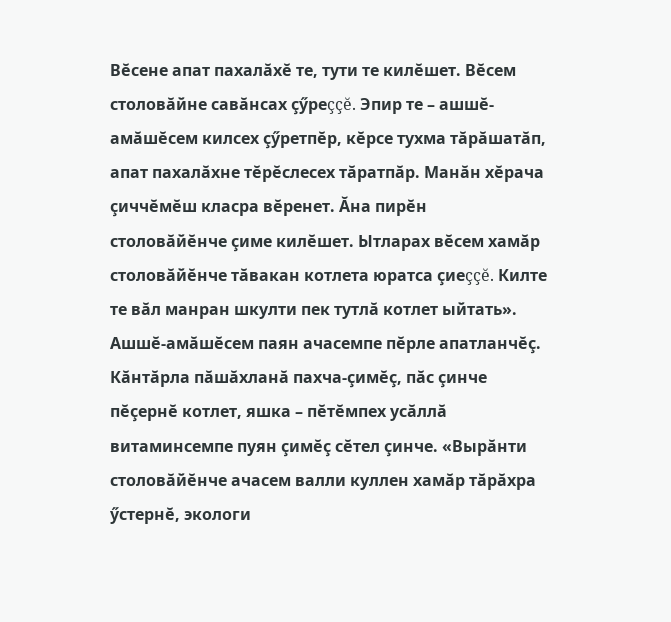Вĕсене апат пахалăхĕ те, тути те килĕшет. Вĕсем столовăйне савăнсах çӳреççĕ. Эпир те – ашшĕ-амăшĕсем килсех çӳретпĕр, кĕрсе тухма тăрăшатăп, апат пахалăхне тĕрĕслесех тăратпăр. Манăн хĕрача çиччĕмĕш класра вĕренет. Ăна пирĕн столовăйĕнче çиме килĕшет. Ытларах вĕсем хамăр столовăйĕнче тăвакан котлета юратса çиеççĕ. Килте те вăл манран шкулти пек тутлă котлет ыйтать». Ашшĕ-амăшĕсем паян ачасемпе пĕрле апатланчĕç. Кăнтăрла пăшăхланă пахча-çимĕç, пăс çинче пĕçернĕ котлет, яшка – пĕтĕмпех усăллă витаминсемпе пуян çимĕç сĕтел çинче. «Вырăнти столовăйĕнче ачасем валли куллен хамăр тăрăхра ӳстернĕ, экологи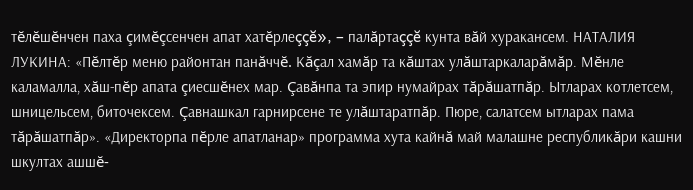тĕлĕшĕнчен паха çимĕçсенчен апат хатĕрлеççĕ», – палăртаççĕ кунта вăй хуракансем. НАТАЛИЯ ЛУКИНА: «Пĕлтĕр меню районтан панăччĕ. Кăçал хамăр та кăштах улăштаркаларăмăр. Мĕнле каламалла, хăш-пĕр апата çиесшĕнех мар. Çавăнпа та эпир нумайрах тăрăшатпăр. Ытларах котлетсем, шницельсем, биточексем. Çавнашкал гарнирсене те улăштаратпăр. Пюре, салатсем ытларах пама тăрăшатпăр». «Директорпа пĕрле апатланар» программа хута кайнă май малашне республикăри кашни шкултах ашшĕ-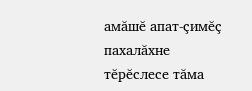амăшĕ апат-çимĕç пахалăхне тĕрĕслесе тăма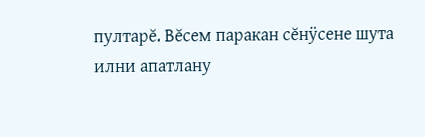пултарĕ. Вĕсем паракан сĕнÿсене шута илни апатлану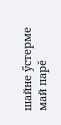шайне ӳстерме май парĕ